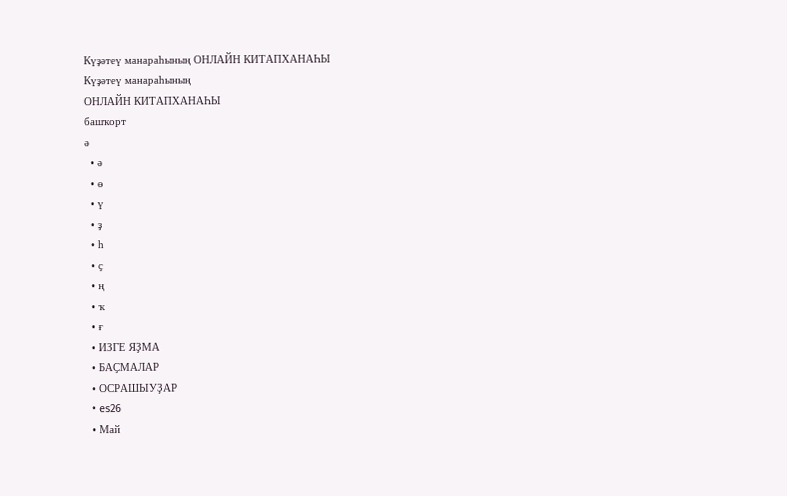Күҙәтеү манараһының ОНЛАЙН КИТАПХАНАҺЫ
Күҙәтеү манараһының
ОНЛАЙН КИТАПХАНАҺЫ
башҡорт
ә
  • ә
  • ө
  • ү
  • ҙ
  • һ
  • ҫ
  • ң
  • ҡ
  • ғ
  • ИЗГЕ ЯҘМА
  • БАҪМАЛАР
  • ОСРАШЫУҘАР
  • es26
  • Май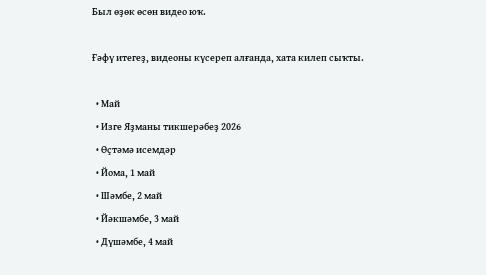Был өҙөк өсөн видео юҡ.

Ғәфү итегеҙ, видеоны күсереп алғанда, хата килеп сыҡты.

  • Май
  • Изге Яҙманы тикшерәбеҙ 2026
  • Өҫтәмә исемдәр
  • Йома, 1 май
  • Шәмбе, 2 май
  • Йәкшәмбе, 3 май
  • Дүшәмбе, 4 май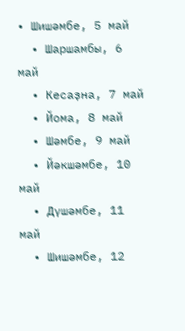• Шишәмбе, 5 май
  • Шаршамбы, 6 май
  • Кесаҙна, 7 май
  • Йома, 8 май
  • Шәмбе, 9 май
  • Йәкшәмбе, 10 май
  • Дүшәмбе, 11 май
  • Шишәмбе, 12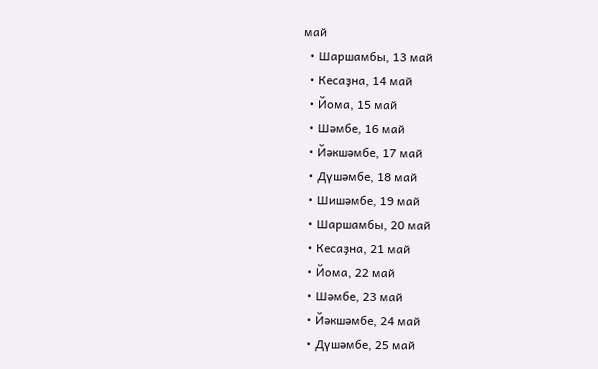май
  • Шаршамбы, 13 май
  • Кесаҙна, 14 май
  • Йома, 15 май
  • Шәмбе, 16 май
  • Йәкшәмбе, 17 май
  • Дүшәмбе, 18 май
  • Шишәмбе, 19 май
  • Шаршамбы, 20 май
  • Кесаҙна, 21 май
  • Йома, 22 май
  • Шәмбе, 23 май
  • Йәкшәмбе, 24 май
  • Дүшәмбе, 25 май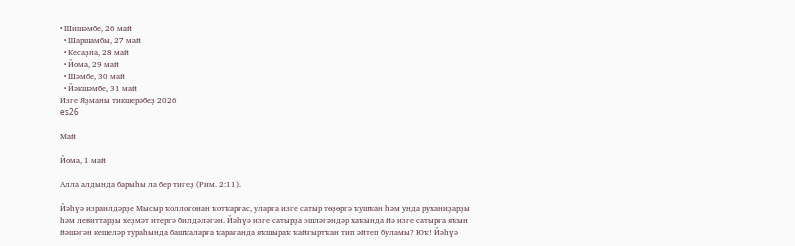• Шишәмбе, 26 май
  • Шаршамбы, 27 май
  • Кесаҙна, 28 май
  • Йома, 29 май
  • Шәмбе, 30 май
  • Йәкшәмбе, 31 май
Изге Яҙманы тикшерәбеҙ 2026
es26

Май

Йома, 1 май

Алла алдында барыһы ла бер тигеҙ (Рим. 2:11).

Йәһүә израилдәрҙе Мысыр ҡоллоғонан ҡотҡарғас, уларға изге сатыр төҙөргә ҡушҡан һәм унда руханиҙарҙы һәм левиттарҙы хеҙмәт итергә билдәләгән. Йәһүә изге сатырҙа эшләгәндәр хаҡында йә изге сатырға яҡын йәшәгән кешеләр тураһында башҡаларға ҡарағанда яҡшыраҡ ҡайғыртҡан тип әйтеп буламы? Юҡ! Йәһүә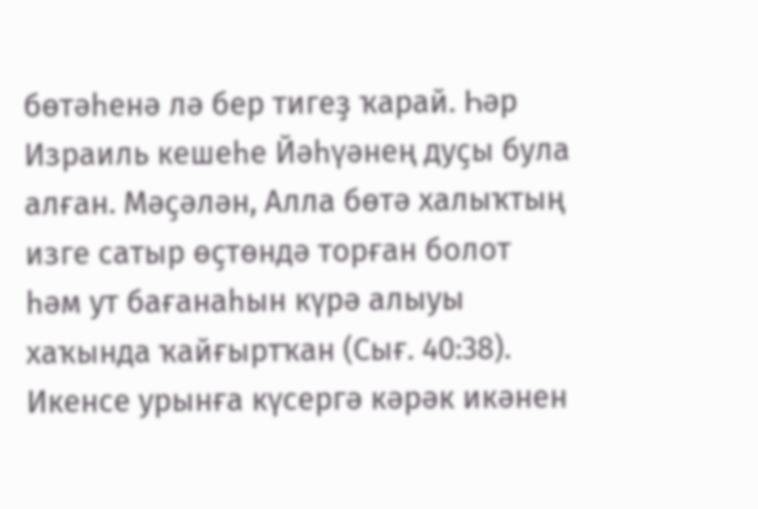бөтәһенә лә бер тигеҙ ҡарай. Һәр Израиль кешеһе Йәһүәнең дуҫы була алған. Мәҫәлән, Алла бөтә халыҡтың изге сатыр өҫтөндә торған болот һәм ут бағанаһын күрә алыуы хаҡында ҡайғыртҡан (Сығ. 40:38). Икенсе урынға күсергә кәрәк икәнен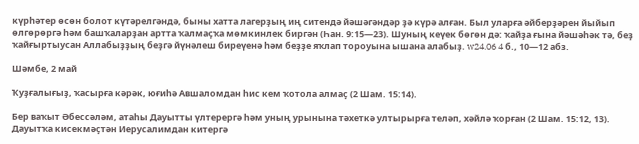күрһәтер өсөн болот күтәрелгәндә, быны хатта лагерҙың иң ситендә йәшәгәндәр ҙә күрә алған. Был уларға әйберҙәрен йыйып өлгөрөргә һәм башҡаларҙан артта ҡалмаҫҡа мөмкинлек биргән (Һан. 9:15—23). Шуның кеүек бөгөн дә: ҡайҙа ғына йәшәһәк тә, беҙ ҡайғыртыусан Аллабыҙҙың беҙгә йүнәлеш биреүенә һәм беҙҙе яҡлап тороуына ышана алабыҙ. w24.06 4 б., 10—12 абз.

Шәмбе, 2 май

Ҡуҙғалығыҙ, ҡасырға кәрәк, юғиһә Авшаломдан һис кем ҡотола алмаҫ (2 Шам. 15:14).

Бер ваҡыт Әбессәләм, атаһы Дауытты үлтерергә һәм уның урынына тәхеткә ултырырға теләп, хәйлә ҡорған (2 Шам. 15:12, 13). Дауытҡа кисекмәҫтән Иерусалимдан китергә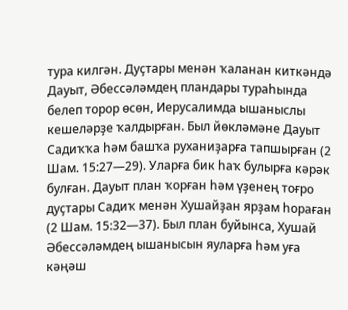тура килгән. Дуҫтары менән ҡаланан киткәндә Дауыт, Әбессәләмдең пландары тураһында белеп торор өсөн, Иерусалимда ышаныслы кешеләрҙе ҡалдырған. Был йөкләмәне Дауыт Садиҡҡа һәм башҡа руханиҙарға тапшырған (2 Шам. 15:27—29). Уларға бик һаҡ булырға кәрәк булған. Дауыт план ҡорған һәм үҙенең тоғро дуҫтары Садиҡ менән Хушайҙан ярҙам һораған (2 Шам. 15:32—37). Был план буйынса, Хушай Әбессәләмдең ышанысын яуларға һәм уға кәңәш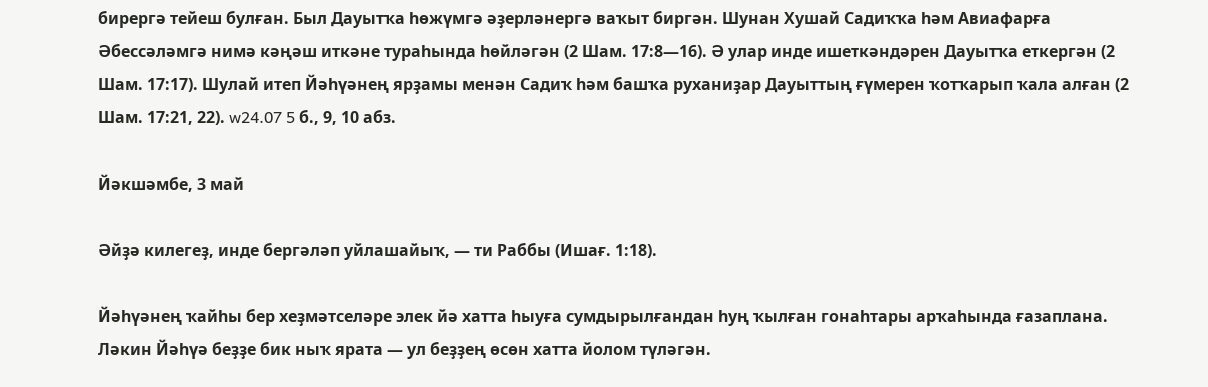бирергә тейеш булған. Был Дауытҡа һөжүмгә әҙерләнергә ваҡыт биргән. Шунан Хушай Садиҡҡа һәм Авиафарға Әбессәләмгә нимә кәңәш иткәне тураһында һөйләгән (2 Шам. 17:8—16). Ә улар инде ишеткәндәрен Дауытҡа еткергән (2 Шам. 17:17). Шулай итеп Йәһүәнең ярҙамы менән Садиҡ һәм башҡа руханиҙар Дауыттың ғүмерен ҡотҡарып ҡала алған (2 Шам. 17:21, 22). w24.07 5 б., 9, 10 абз.

Йәкшәмбе, 3 май

Әйҙә килегеҙ, инде бергәләп уйлашайыҡ, — ти Раббы (Ишағ. 1:18).

Йәһүәнең ҡайһы бер хеҙмәтселәре элек йә хатта һыуға сумдырылғандан һуң ҡылған гонаһтары арҡаһында ғазаплана. Ләкин Йәһүә беҙҙе бик ныҡ ярата — ул беҙҙең өсөн хатта йолом түләгән.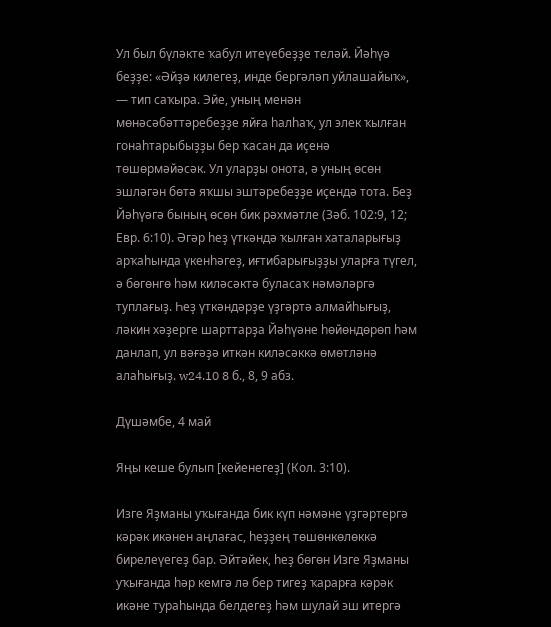Ул был бүләкте ҡабул итеүебеҙҙе теләй. Йәһүә беҙҙе: «Әйҙә килегеҙ, инде бергәләп уйлашайыҡ», — тип саҡыра. Эйе, уның менән мөнәсәбәттәребеҙҙе яйға һалһаҡ, ул элек ҡылған гонаһтарыбыҙҙы бер ҡасан да иҫенә төшөрмәйәсәк. Ул уларҙы онота, ә уның өсөн эшләгән бөтә яҡшы эштәребеҙҙе иҫендә тота. Беҙ Йәһүәгә бының өсөн бик рәхмәтле (Зәб. 102:9, 12; Евр. 6:10). Әгәр һеҙ үткәндә ҡылған хаталарығыҙ арҡаһында үкенһәгеҙ, иғтибарығыҙҙы уларға түгел, ә бөгөнгө һәм киләсәктә буласаҡ нәмәләргә туплағыҙ. Һеҙ үткәндәрҙе үҙгәртә алмайһығыҙ, ләкин хәҙерге шарттарҙа Йәһүәне һөйөндөрөп һәм данлап, ул вәғәҙә иткән киләсәккә өмөтләнә алаһығыҙ. w24.10 8 б., 8, 9 абз.

Дүшәмбе, 4 май

Яңы кеше булып [кейенегеҙ] (Кол. 3:10).

Изге Яҙманы уҡығанда бик күп нәмәне үҙгәртергә кәрәк икәнен аңлағас, һеҙҙең төшөнкөлөккә бирелеүегеҙ бар. Әйтәйек, һеҙ бөгөн Изге Яҙманы уҡығанда һәр кемгә лә бер тигеҙ ҡарарға кәрәк икәне тураһында белдегеҙ һәм шулай эш итергә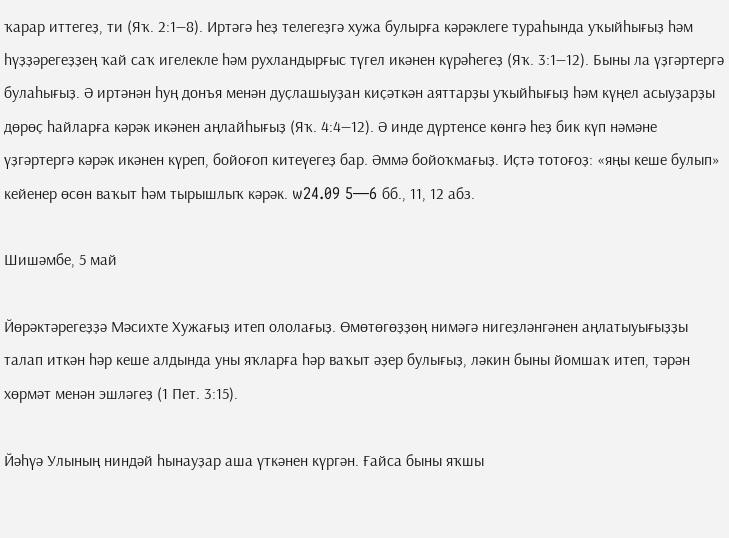ҡарар иттегеҙ, ти (Яҡ. 2:1—8). Иртәгә һеҙ телегеҙгә хужа булырға кәрәклеге тураһында уҡыйһығыҙ һәм һүҙҙәрегеҙҙең ҡай саҡ игелекле һәм рухландырғыс түгел икәнен күрәһегеҙ (Яҡ. 3:1—12). Быны ла үҙгәртергә булаһығыҙ. Ә иртәнән һуң донъя менән дуҫлашыуҙан киҫәткән аяттарҙы уҡыйһығыҙ һәм күңел асыуҙарҙы дөрөҫ һайларға кәрәк икәнен аңлайһығыҙ (Яҡ. 4:4—12). Ә инде дүртенсе көнгә һеҙ бик күп нәмәне үҙгәртергә кәрәк икәнен күреп, бойоғоп китеүегеҙ бар. Әммә бойоҡмағыҙ. Иҫтә тотоғоҙ: «яңы кеше булып» кейенер өсөн ваҡыт һәм тырышлыҡ кәрәк. w24.09 5—6 бб., 11, 12 абз.

Шишәмбе, 5 май

Йөрәктәрегеҙҙә Мәсихте Хужағыҙ итеп ололағыҙ. Өмөтөгөҙҙөң нимәгә нигеҙләнгәнен аңлатыуығыҙҙы талап иткән һәр кеше алдында уны яҡларға һәр ваҡыт әҙер булығыҙ, ләкин быны йомшаҡ итеп, тәрән хөрмәт менән эшләгеҙ (1 Пет. 3:15).

Йәһүә Улының ниндәй һынауҙар аша үткәнен күргән. Ғайса быны яҡшы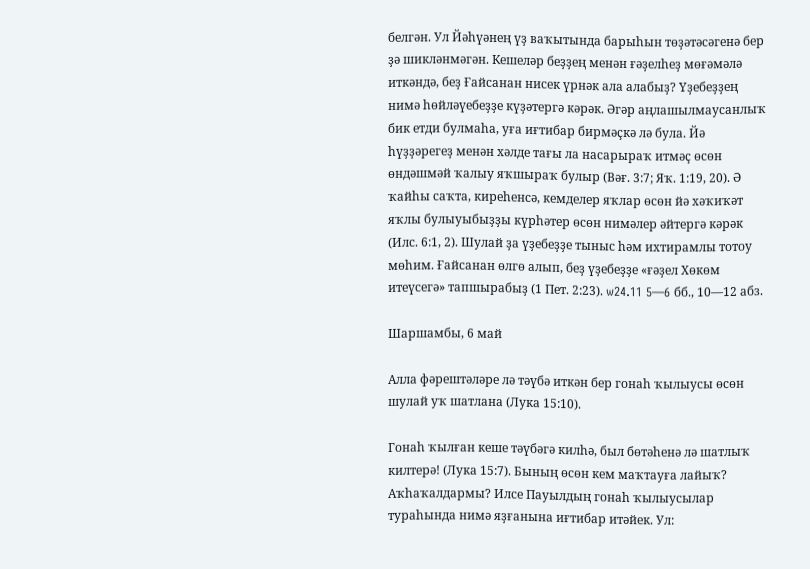белгән. Ул Йәһүәнең үҙ ваҡытында барыһын төҙәтәсәгенә бер ҙә шикләнмәгән. Кешеләр беҙҙең менән ғәҙелһеҙ мөғәмәлә иткәндә, беҙ Ғайсанан нисек үрнәк ала алабыҙ? Үҙебеҙҙең нимә һөйләүебеҙҙе күҙәтергә кәрәк. Әгәр аңлашылмаусанлыҡ бик етди булмаһа, уға иғтибар бирмәҫкә лә була. Йә һүҙҙәрегеҙ менән хәлде тағы ла насарыраҡ итмәҫ өсөн өндәшмәй ҡалыу яҡшыраҡ булыр (Вәғ. 3:7; Яҡ. 1:19, 20). Ә ҡайһы саҡта, киреһенсә, кемделер яҡлар өсөн йә хәҡиҡәт яҡлы булыуыбыҙҙы күрһәтер өсөн нимәлер әйтергә кәрәк (Илс. 6:1, 2). Шулай ҙа үҙебеҙҙе тыныс һәм ихтирамлы тотоу мөһим. Ғайсанан өлгө алып, беҙ үҙебеҙҙе «ғәҙел Хөкөм итеүсегә» тапшырабыҙ (1 Пет. 2:23). w24.11 5—6 бб., 10—12 абз.

Шаршамбы, 6 май

Алла фәрештәләре лә тәүбә иткән бер гонаһ ҡылыусы өсөн шулай уҡ шатлана (Лука 15:10).

Гонаһ ҡылған кеше тәүбәгә килһә, был бөтәһенә лә шатлыҡ килтерә! (Лука 15:7). Бының өсөн кем маҡтауға лайыҡ? Аҡһаҡалдармы? Илсе Пауылдың гонаһ ҡылыусылар тураһында нимә яҙғанына иғтибар итәйек. Ул: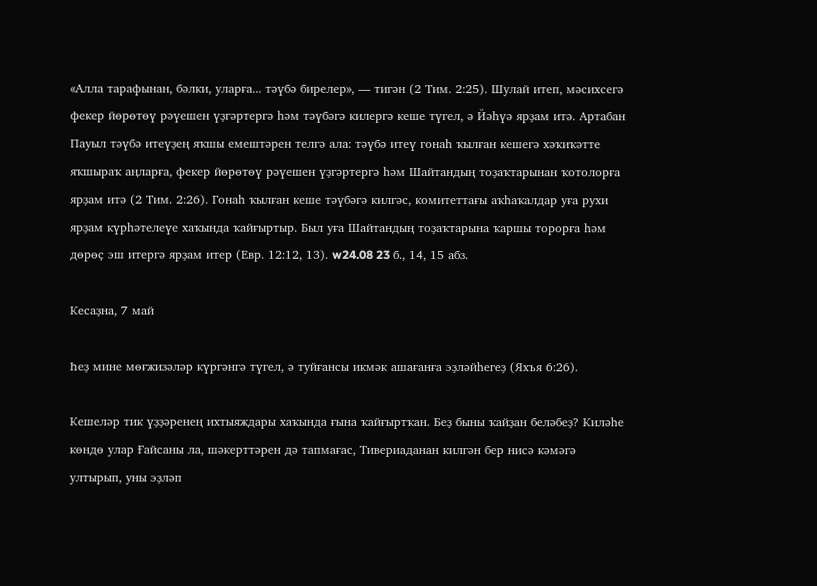«Алла тарафынан, бәлки, уларға... тәүбә бирелер», — тигән (2 Тим. 2:25). Шулай итеп, мәсихсегә фекер йөрөтөү рәүешен үҙгәртергә һәм тәүбәгә килергә кеше түгел, ә Йәһүә ярҙам итә. Артабан Пауыл тәүбә итеүҙең яҡшы емештәрен телгә ала: тәүбә итеү гонаһ ҡылған кешегә хәҡиҡәтте яҡшыраҡ аңларға, фекер йөрөтөү рәүешен үҙгәртергә һәм Шайтандың тоҙаҡтарынан ҡотолорға ярҙам итә (2 Тим. 2:26). Гонаһ ҡылған кеше тәүбәгә килгәс, комитеттағы аҡһаҡалдар уға рухи ярҙам күрһәтелеүе хаҡында ҡайғыртыр. Был уға Шайтандың тоҙаҡтарына ҡаршы торорға һәм дөрөҫ эш итергә ярҙам итер (Евр. 12:12, 13). w24.08 23 б., 14, 15 абз.

Кесаҙна, 7 май

Һеҙ мине мөғжизәләр күргәнгә түгел, ә туйғансы икмәк ашағанға эҙләйһегеҙ (Яхъя 6:26).

Кешеләр тик үҙҙәренең ихтыяждары хаҡында ғына ҡайғыртҡан. Беҙ быны ҡайҙан беләбеҙ? Киләһе көндө улар Ғайсаны ла, шәкерттәрен дә тапмағас, Тивериаданан килгән бер нисә кәмәгә ултырып, уны эҙләп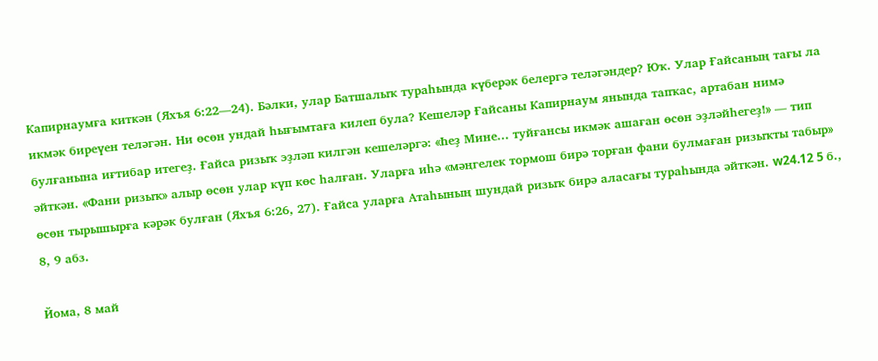Капирнаумға киткән (Яхъя 6:22—24). Бәлки, улар Батшалыҡ тураһында күберәк белергә теләгәндер? Юҡ. Улар Ғайсаның тағы ла икмәк биреүен теләгән. Ни өсөн ундай һығымтаға килеп була? Кешеләр Ғайсаны Капирнаум янында тапҡас, артабан нимә булғанына иғтибар итегеҙ. Ғайса ризыҡ эҙләп килгән кешеләргә: «Һеҙ Мине... туйғансы икмәк ашаған өсөн эҙләйһегеҙ!» — тип әйткән. «Фани ризыҡ» алыр өсөн улар күп көс һалған. Уларға иһә «мәңгелек тормош бирә торған фани булмаған ризыҡты табыр» өсөн тырышырға кәрәк булған (Яхъя 6:26, 27). Ғайса уларға Атаһының шундай ризыҡ бирә аласағы тураһында әйткән. w24.12 5 б., 8, 9 абз.

Йома, 8 май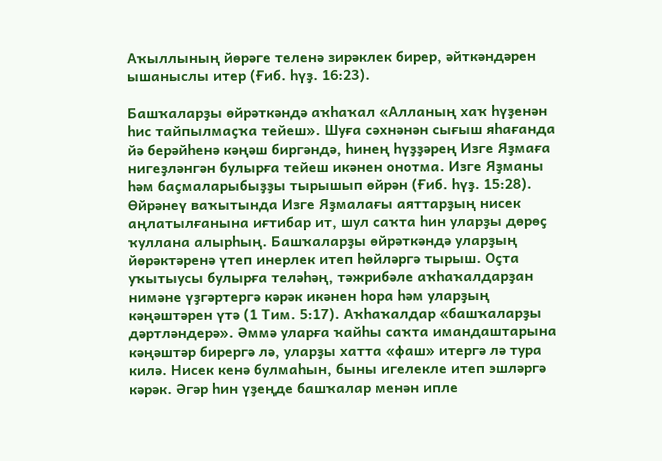Аҡыллының йөрәге теленә зирәклек бирер, әйткәндәрен ышаныслы итер (Ғиб. һүҙ. 16:23).

Башҡаларҙы өйрәткәндә аҡһаҡал «Алланың хаҡ һүҙенән һис тайпылмаҫҡа тейеш». Шуға сәхнәнән сығыш яһағанда йә берәйһенә кәңәш биргәндә, һинең һүҙҙәрең Изге Яҙмаға нигеҙләнгән булырға тейеш икәнен онотма. Изге Яҙманы һәм баҫмаларыбыҙҙы тырышып өйрән (Ғиб. һүҙ. 15:28). Өйрәнеү ваҡытында Изге Яҙмалағы аяттарҙың нисек аңлатылғанына иғтибар ит, шул саҡта һин уларҙы дөрөҫ ҡуллана алырһың. Башҡаларҙы өйрәткәндә уларҙың йөрәктәренә үтеп инерлек итеп һөйләргә тырыш. Оҫта уҡытыусы булырға теләһәң, тәжрибәле аҡһаҡалдарҙан нимәне үҙгәртергә кәрәк икәнен һора һәм уларҙың кәңәштәрен үтә (1 Тим. 5:17). Аҡһаҡалдар «башҡаларҙы дәртләндерә». Әммә уларға ҡайһы саҡта имандаштарына кәңәштәр бирергә лә, уларҙы хатта «фаш» итергә лә тура килә. Нисек кенә булмаһын, быны игелекле итеп эшләргә кәрәк. Әгәр һин үҙеңде башҡалар менән ипле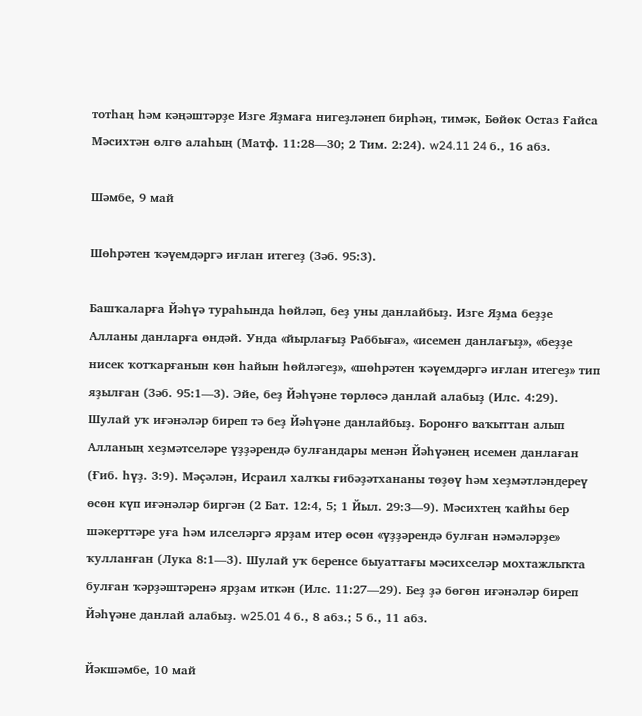тотһаң һәм кәңәштәрҙе Изге Яҙмаға нигеҙләнеп бирһәң, тимәк, Бөйөк Остаз Ғайса Мәсихтән өлгө алаһың (Матф. 11:28—30; 2 Тим. 2:24). w24.11 24 б., 16 абз.

Шәмбе, 9 май

Шөһрәтен ҡәүемдәргә иғлан итегеҙ (Зәб. 95:3).

Башҡаларға Йәһүә тураһында һөйләп, беҙ уны данлайбыҙ. Изге Яҙма беҙҙе Алланы данларға өндәй. Унда «йырлағыҙ Раббыға», «исемен данлағыҙ», «беҙҙе нисек ҡотҡарғанын көн һайын һөйләгеҙ», «шөһрәтен ҡәүемдәргә иғлан итегеҙ» тип яҙылған (Зәб. 95:1—3). Эйе, беҙ Йәһүәне төрлөсә данлай алабыҙ (Илс. 4:29). Шулай уҡ иғәнәләр биреп тә беҙ Йәһүәне данлайбыҙ. Боронғо ваҡыттан алып Алланың хеҙмәтселәре үҙҙәрендә булғандары менән Йәһүәнең исемен данлаған (Ғиб. һүҙ. 3:9). Мәҫәлән, Исраил халҡы ғибәҙәтхананы төҙөү һәм хеҙмәтләндереү өсөн күп иғәнәләр биргән (2 Бат. 12:4, 5; 1 Йыл. 29:3—9). Мәсихтең ҡайһы бер шәкерттәре уға һәм илселәргә ярҙам итер өсөн «үҙҙәрендә булған нәмәләрҙе» ҡулланған (Лука 8:1—3). Шулай уҡ беренсе быуаттағы мәсихселәр мохтажлыҡта булған ҡәрҙәштәренә ярҙам иткән (Илс. 11:27—29). Беҙ ҙә бөгөн иғәнәләр биреп Йәһүәне данлай алабыҙ. w25.01 4 б., 8 абз.; 5 б., 11 абз.

Йәкшәмбе, 10 май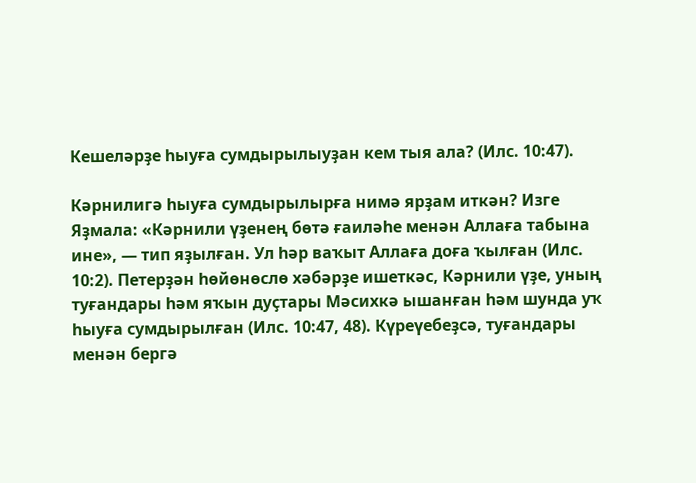Кешеләрҙе һыуға сумдырылыуҙан кем тыя ала? (Илс. 10:47).

Кәрнилигә һыуға сумдырылырға нимә ярҙам иткән? Изге Яҙмала: «Кәрнили үҙенең бөтә ғаиләһе менән Аллаға табына ине», — тип яҙылған. Ул һәр ваҡыт Аллаға доға ҡылған (Илс. 10:2). Петерҙән һөйөнөслө хәбәрҙе ишеткәс, Кәрнили үҙе, уның туғандары һәм яҡын дуҫтары Мәсихкә ышанған һәм шунда уҡ һыуға сумдырылған (Илс. 10:47, 48). Күреүебеҙсә, туғандары менән бергә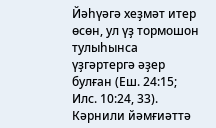Йәһүәгә хеҙмәт итер өсөн, ул үҙ тормошон тулыһынса үҙгәртергә әҙер булған (Еш. 24:15; Илс. 10:24, 33). Кәрнили йәмғиәттә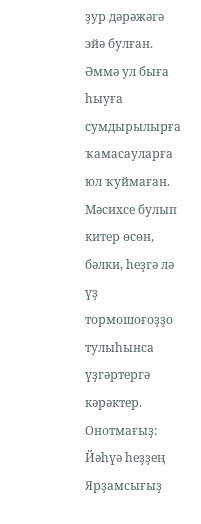ҙур дәрәжәгә эйә булған. Әммә ул быға һыуға сумдырылырға ҡамасауларға юл ҡуймаған. Мәсихсе булып китер өсөн, бәлки, һеҙгә лә үҙ тормошоғоҙҙо тулыһынса үҙгәртергә кәрәктер. Онотмағыҙ: Йәһүә һеҙҙең Ярҙамсығыҙ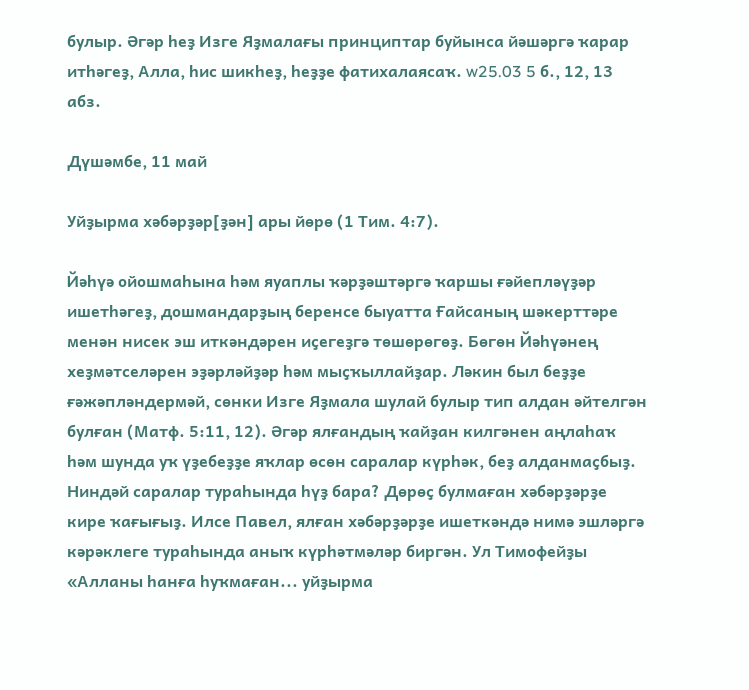булыр. Әгәр һеҙ Изге Яҙмалағы принциптар буйынса йәшәргә ҡарар итһәгеҙ, Алла, һис шикһеҙ, һеҙҙе фатихалаясаҡ. w25.03 5 б., 12, 13 абз.

Дүшәмбе, 11 май

Уйҙырма хәбәрҙәр[ҙән] ары йөрө (1 Тим. 4:7).

Йәһүә ойошмаһына һәм яуаплы ҡәрҙәштәргә ҡаршы ғәйепләүҙәр ишетһәгеҙ, дошмандарҙың беренсе быуатта Ғайсаның шәкерттәре менән нисек эш иткәндәрен иҫегеҙгә төшөрөгөҙ. Бөгөн Йәһүәнең хеҙмәтселәрен эҙәрләйҙәр һәм мыҫҡыллайҙар. Ләкин был беҙҙе ғәжәпләндермәй, сөнки Изге Яҙмала шулай булыр тип алдан әйтелгән булған (Матф. 5:11, 12). Әгәр ялғандың ҡайҙан килгәнен аңлаһаҡ һәм шунда уҡ үҙебеҙҙе яҡлар өсөн саралар күрһәк, беҙ алданмаҫбыҙ. Ниндәй саралар тураһында һүҙ бара? Дөрөҫ булмаған хәбәрҙәрҙе кире ҡағығыҙ. Илсе Павел, ялған хәбәрҙәрҙе ишеткәндә нимә эшләргә кәрәклеге тураһында аныҡ күрһәтмәләр биргән. Ул Тимофейҙы «Алланы һанға һуҡмаған... уйҙырма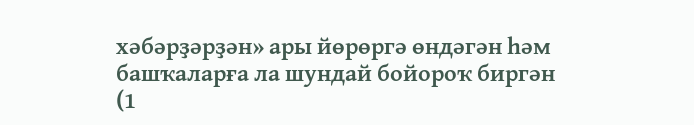хәбәрҙәрҙән» ары йөрөргә өндәгән һәм башҡаларға ла шундай бойороҡ биргән (1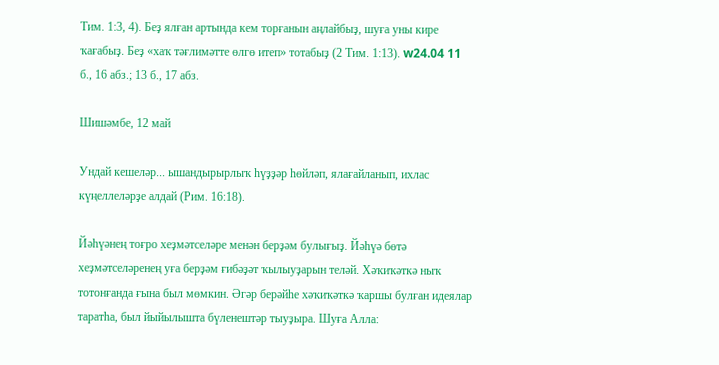Тим. 1:3, 4). Беҙ ялған артында кем торғанын аңлайбыҙ, шуға уны кире ҡағабыҙ. Беҙ «хаҡ тәғлимәтте өлгө итеп» тотабыҙ (2 Тим. 1:13). w24.04 11 б., 16 абз.; 13 б., 17 абз.

Шишәмбе, 12 май

Ундай кешеләр... ышандырырлыҡ һүҙҙәр һөйләп, ялағайланып, ихлас күңеллеләрҙе алдай (Рим. 16:18).

Йәһүәнең тоғро хеҙмәтселәре менән берҙәм булығыҙ. Йәһүә бөтә хеҙмәтселәренең уға берҙәм ғибәҙәт ҡылыуҙарын теләй. Хәҡиҡәткә ныҡ тотонғанда ғына был мөмкин. Әгәр берәйһе хәҡиҡәткә ҡаршы булған идеялар таратһа, был йыйылышта бүленештәр тыуҙыра. Шуға Алла: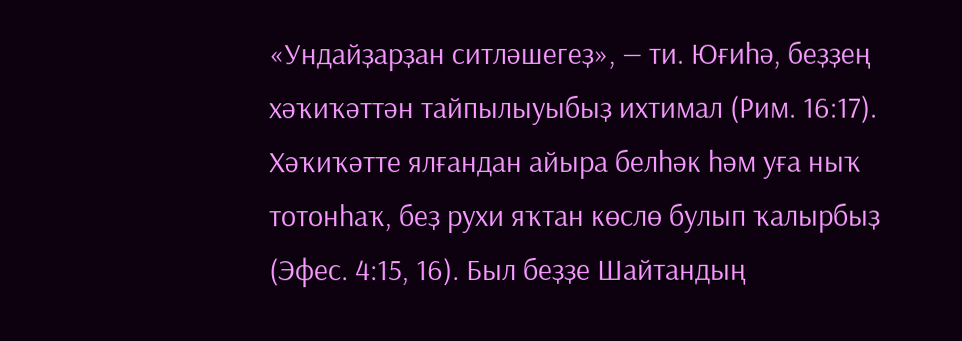«Ундайҙарҙан ситләшегеҙ», — ти. Юғиһә, беҙҙең хәҡиҡәттән тайпылыуыбыҙ ихтимал (Рим. 16:17). Хәҡиҡәтте ялғандан айыра белһәк һәм уға ныҡ тотонһаҡ, беҙ рухи яҡтан көслө булып ҡалырбыҙ (Эфес. 4:15, 16). Был беҙҙе Шайтандың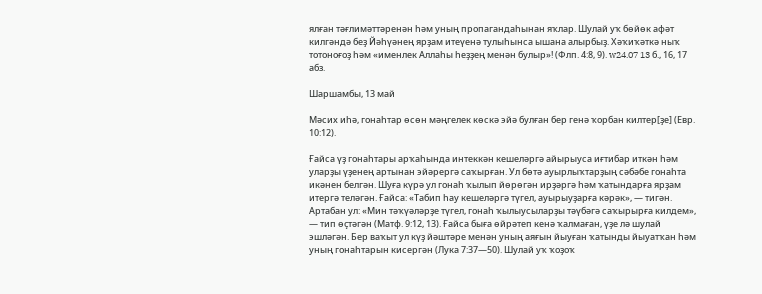ялған тәғлимәттәренән һәм уның пропагандаһынан яҡлар. Шулай уҡ бөйөк афәт килгәндә беҙ Йәһүәнең ярҙам итеүенә тулыһынса ышана алырбыҙ. Хәҡиҡәткә ныҡ тотоноғоҙ һәм «именлек Аллаһы һеҙҙең менән булыр»! (Флп. 4:8, 9). w24.07 13 б., 16, 17 абз.

Шаршамбы, 13 май

Мәсих иһә, гонаһтар өсөн мәңгелек көскә эйә булған бер генә ҡорбан килтер[ҙе] (Евр. 10:12).

Ғайса үҙ гонаһтары арҡаһында интеккән кешеләргә айырыуса иғтибар иткән һәм уларҙы үҙенең артынан эйәрергә саҡырған. Ул бөтә ауырлыҡтарҙың сәбәбе гонаһта икәнен белгән. Шуға күрә ул гонаһ ҡылып йөрөгән ирҙәргә һәм ҡатындарға ярҙам итергә теләгән. Ғайса: «Табип һау кешеләргә түгел, ауырыуҙарға кәрәк», — тигән. Артабан ул: «Мин тәҡүәләрҙе түгел, гонаһ ҡылыусыларҙы тәүбәгә саҡырырға килдем», — тип өҫтәгән (Матф. 9:12, 13). Ғайса быға өйрәтеп кенә ҡалмаған, үҙе лә шулай эшләгән. Бер ваҡыт ул күҙ йәштәре менән уның аяғын йыуған ҡатынды йыуатҡан һәм уның гонаһтарын кисергән (Лука 7:37—50). Шулай уҡ ҡоҙоҡ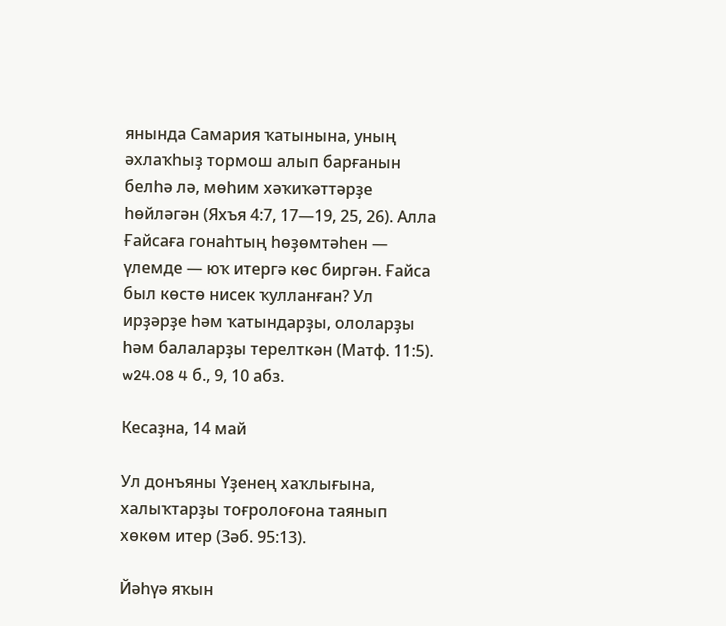янында Самария ҡатынына, уның әхлаҡһыҙ тормош алып барғанын белһә лә, мөһим хәҡиҡәттәрҙе һөйләгән (Яхъя 4:7, 17—19, 25, 26). Алла Ғайсаға гонаһтың һөҙөмтәһен — үлемде — юҡ итергә көс биргән. Ғайса был көстө нисек ҡулланған? Ул ирҙәрҙе һәм ҡатындарҙы, ололарҙы һәм балаларҙы терелткән (Матф. 11:5). w24.08 4 б., 9, 10 абз.

Кесаҙна, 14 май

Ул донъяны Үҙенең хаҡлығына, халыҡтарҙы тоғролоғона таянып хөкөм итер (Зәб. 95:13).

Йәһүә яҡын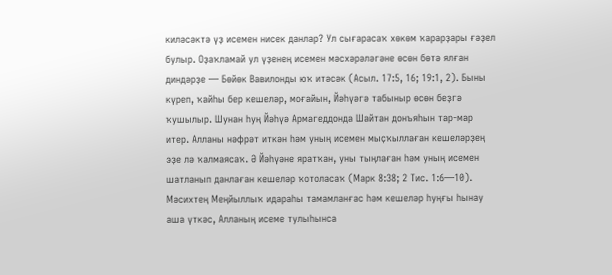киләсәктә үҙ исемен нисек данлар? Ул сығарасаҡ хөкөм ҡарарҙары ғәҙел булыр. Оҙаҡламай ул үҙенең исемен мәсхәрәләгәне өсөн бөтә ялған диндәрҙе — Бөйөк Вавилонды юҡ итәсәк (Асыл. 17:5, 16; 19:1, 2). Быны күреп, ҡайһы бер кешеләр, моғайын, Йәһүәгә табыныр өсөн беҙгә ҡушылыр. Шунан һуң Йәһүә Армагеддонда Шайтан донъяһын тар-мар итер. Алланы нәфрәт иткән һәм уның исемен мыҫҡыллаған кешеләрҙең эҙе лә ҡалмаясаҡ. Ә Йәһүәне яратҡан, уны тыңлаған һәм уның исемен шатланып данлаған кешеләр ҡотоласаҡ (Марк 8:38; 2 Тис. 1:6—10). Мәсихтең Меңйыллыҡ идараһы тамамланғас һәм кешеләр һуңғы һынау аша үткәс, Алланың исеме тулыһынса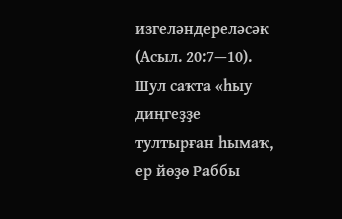изгеләндереләсәк (Асыл. 20:7—10). Шул саҡта «һыу диңгеҙҙе тултырған һымаҡ, ер йөҙө Раббы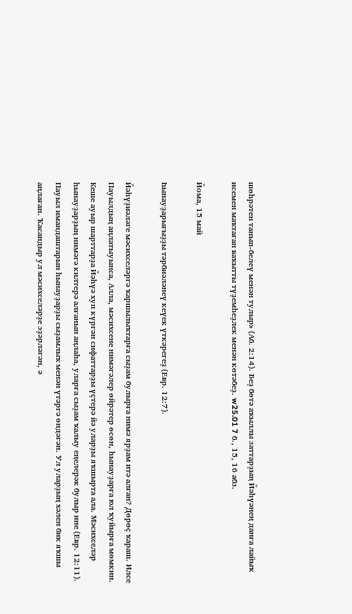шөһрәтен танып-белеү менән тулыр» (Аб. 2:14). Беҙ бөтә аҡыллы заттарҙың Йәһүәнең данға лайыҡ исемен маҡтаған ваҡытты түҙемһеҙлек менән көтәбеҙ. w25.01 7 б., 15, 16 абз.

Йома, 15 май

Һынауҙарығыҙҙы тәрбиәләнеү кеүек үткәрегеҙ (Евр. 12:7).

Йәһүҙиәләге мәсихселәргә ҡаршылыҡтарға сыҙам булырға нимә ярҙам итә алған? Дөрөҫ ҡараш. Илсе Пауылдың аңлатыуынса, Алла, мәсихсене нимәгәлер өйрәтер өсөн, һынауҙарға юл ҡуйырға мөмкин. Кеше ауыр шарттарҙа Йәһүә хуп күргән сифаттарҙы үҫтерә йә уларҙы яҡшырта ала. Мәсихселәр һынауҙарҙың нимәгә килтерә алғанын аңлаһа, уларға сыҙам ҡалыу еңелерәк булыр ине (Евр. 12:11). Пауыл имандаштарын һынауҙарҙы сыҙамлыҡ менән үтәргә өндәгән. Ул уларҙың хәлен бик яҡшы аңлаған. Ҡасандыр ул мәсихселәрҙе эҙәрләгән, ә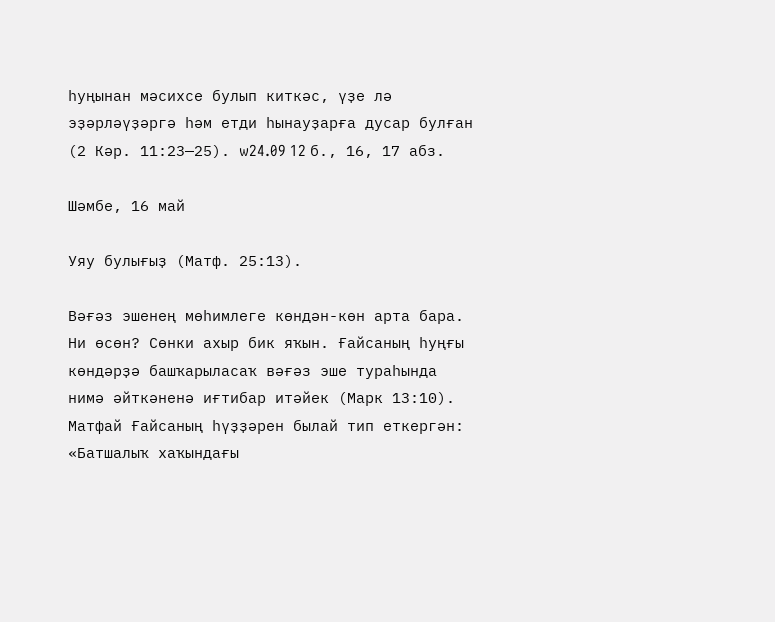һуңынан мәсихсе булып киткәс, үҙе лә эҙәрләүҙәргә һәм етди һынауҙарға дусар булған (2 Кәр. 11:23—25). w24.09 12 б., 16, 17 абз.

Шәмбе, 16 май

Уяу булығыҙ (Матф. 25:13).

Вәғәз эшенең мөһимлеге көндән-көн арта бара. Ни өсөн? Сөнки ахыр бик яҡын. Ғайсаның һуңғы көндәрҙә башҡарыласаҡ вәғәз эше тураһында нимә әйткәненә иғтибар итәйек (Марк 13:10). Матфай Ғайсаның һүҙҙәрен былай тип еткергән: «Батшалыҡ хаҡындағы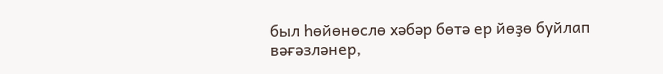был һөйөнөслө хәбәр бөтә ер йөҙө буйлап вәғәзләнер,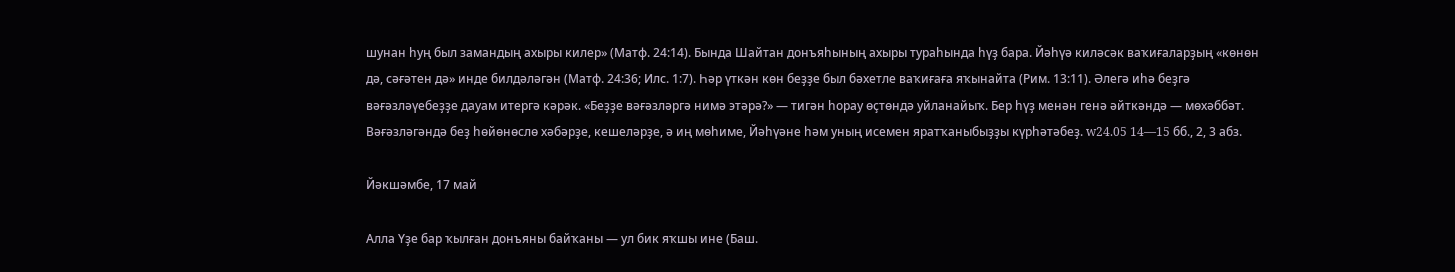шунан һуң был замандың ахыры килер» (Матф. 24:14). Бында Шайтан донъяһының ахыры тураһында һүҙ бара. Йәһүә киләсәк ваҡиғаларҙың «көнөн дә, сәғәтен дә» инде билдәләгән (Матф. 24:36; Илс. 1:7). Һәр үткән көн беҙҙе был бәхетле ваҡиғаға яҡынайта (Рим. 13:11). Әлегә иһә беҙгә вәғәзләүебеҙҙе дауам итергә кәрәк. «Беҙҙе вәғәзләргә нимә этәрә?» — тигән һорау өҫтөндә уйланайыҡ. Бер һүҙ менән генә әйткәндә — мөхәббәт. Вәғәзләгәндә беҙ һөйөнөслө хәбәрҙе, кешеләрҙе, ә иң мөһиме, Йәһүәне һәм уның исемен яратҡаныбыҙҙы күрһәтәбеҙ. w24.05 14—15 бб., 2, 3 абз.

Йәкшәмбе, 17 май

Алла Үҙе бар ҡылған донъяны байҡаны — ул бик яҡшы ине (Баш.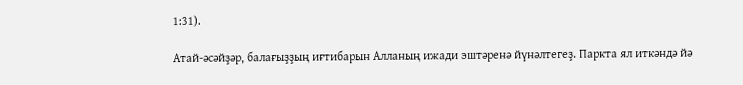1:31).

Атай-әсәйҙәр, балағыҙҙың иғтибарын Алланың ижади эштәренә йүнәлтегеҙ. Паркта ял иткәндә йә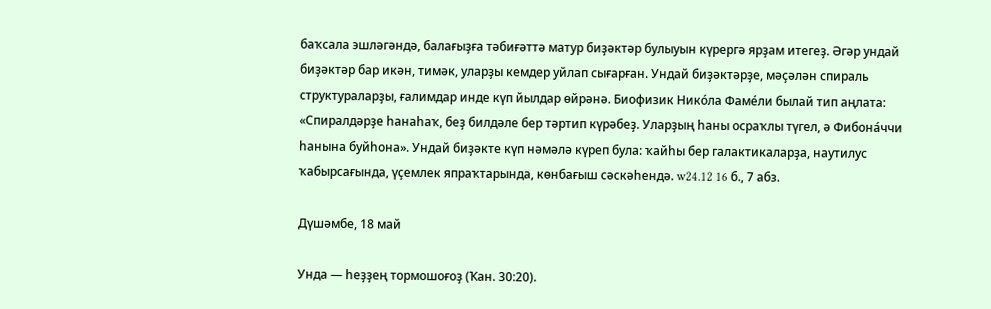баҡсала эшләгәндә, балағыҙға тәбиғәттә матур биҙәктәр булыуын күрергә ярҙам итегеҙ. Әгәр ундай биҙәктәр бар икән, тимәк, уларҙы кемдер уйлап сығарған. Ундай биҙәктәрҙе, мәҫәлән спираль структураларҙы, ғалимдар инде күп йылдар өйрәнә. Биофизик Нико́ла Фаме́ли былай тип аңлата: «Спиралдәрҙе һанаһаҡ, беҙ билдәле бер тәртип күрәбеҙ. Уларҙың һаны осраҡлы түгел, ә Фибона́ччи һанына буйһона». Ундай биҙәкте күп нәмәлә күреп була: ҡайһы бер галактикаларҙа, наутилус ҡабырсағында, үҫемлек япраҡтарында, көнбағыш сәскәһендә. w24.12 16 б., 7 абз.

Дүшәмбе, 18 май

Унда — һеҙҙең тормошоғоҙ (Ҡан. 30:20).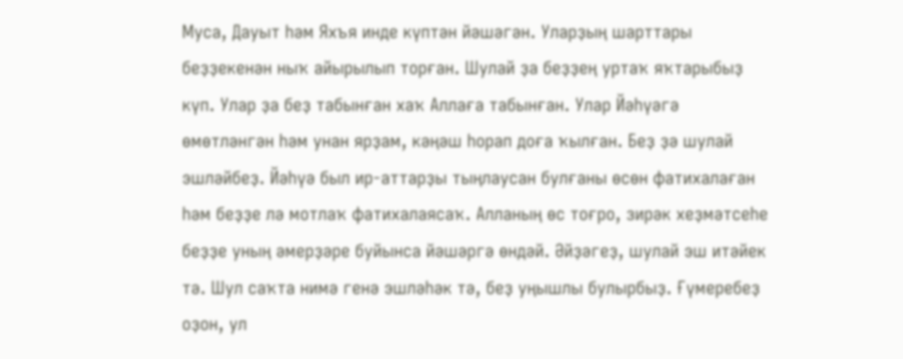Муса, Дауыт һәм Яхъя инде күптән йәшәгән. Уларҙың шарттары беҙҙекенән ныҡ айырылып торған. Шулай ҙа беҙҙең уртаҡ яҡтарыбыҙ күп. Улар ҙа беҙ табынған хаҡ Аллаға табынған. Улар Йәһүәгә өмөтләнгән һәм унан ярҙам, кәңәш һорап доға ҡылған. Беҙ ҙә шулай эшләйбеҙ. Йәһүә был ир-аттарҙы тыңлаусан булғаны өсөн фатихалаған һәм беҙҙе лә мотлаҡ фатихалаясаҡ. Алланың өс тоғро, зирәк хеҙмәтсеһе беҙҙе уның әмерҙәре буйынса йәшәргә өндәй. Әйҙәгеҙ, шулай эш итәйек тә. Шул саҡта нимә генә эшләһәк тә, беҙ уңышлы булырбыҙ. Ғүмеребеҙ оҙон, ул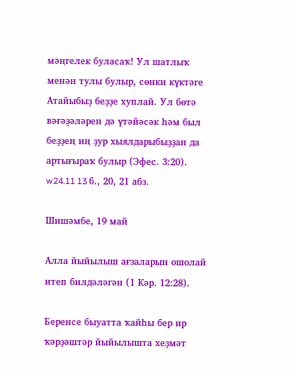мәңгелек буласаҡ! Ул шатлыҡ менән тулы булыр, сөнки күктәге Атайыбыҙ беҙҙе хуплай. Ул бөтә вәғәҙәләрен дә үтәйәсәк һәм был беҙҙең иң ҙур хыялдарыбыҙҙан да артығыраҡ булыр (Эфес. 3:20). w24.11 13 б., 20, 21 абз.

Шишәмбе, 19 май

Алла йыйылыш ағзаларын ошолай итеп билдәләгән (1 Кәр. 12:28).

Беренсе быуатта ҡайһы бер ир ҡәрҙәштәр йыйылышта хеҙмәт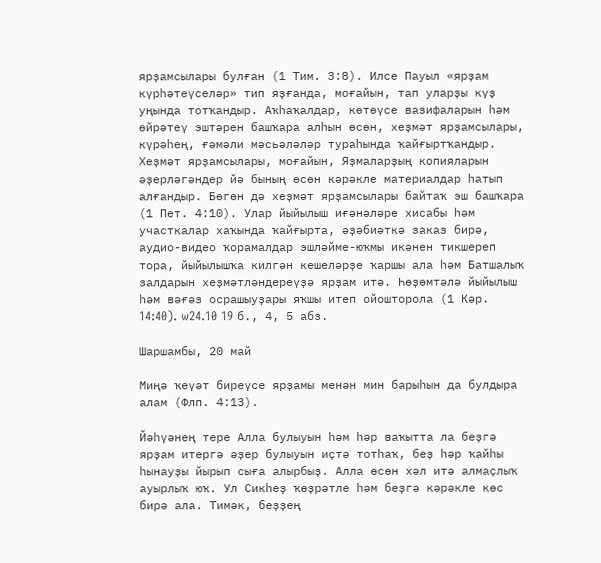ярҙамсылары булған (1 Тим. 3:8). Илсе Пауыл «ярҙам күрһәтеүселәр» тип яҙғанда, моғайын, тап уларҙы күҙ уңында тотҡандыр. Аҡһаҡалдар, көтөүсе вазифаларын һәм өйрәтеү эштәрен башҡара алһын өсөн, хеҙмәт ярҙамсылары, күрәһең, ғәмәли мәсьәләләр тураһында ҡайғыртҡандыр. Хеҙмәт ярҙамсылары, моғайын, Яҙмаларҙың копияларын әҙерләгәндер йә бының өсөн кәрәкле материалдар һатып алғандыр. Бөгөн дә хеҙмәт ярҙамсылары байтаҡ эш башҡара (1 Пет. 4:10). Улар йыйылыш иғәнәләре хисабы һәм участкалар хаҡында ҡайғырта, әҙәбиәткә заказ бирә, аудио-видео ҡорамалдар эшләйме-юҡмы икәнен тикшереп тора, йыйылышҡа килгән кешеләрҙе ҡаршы ала һәм Батшалыҡ залдарын хеҙмәтләндереүҙә ярҙам итә. Һөҙөмтәлә йыйылыш һәм вәғәз осрашыуҙары яҡшы итеп ойошторола (1 Кәр. 14:40). w24.10 19 б., 4, 5 абз.

Шаршамбы, 20 май

Миңә ҡеүәт биреүсе ярҙамы менән мин барыһын да булдыра алам (Флп. 4:13).

Йәһүәнең тере Алла булыуын һәм һәр ваҡытта ла беҙгә ярҙам итергә әҙер булыуын иҫтә тотһаҡ, беҙ һәр ҡайһы һынауҙы йырып сыға алырбыҙ. Алла өсөн хәл итә алмаҫлыҡ ауырлыҡ юҡ. Ул Сикһеҙ ҡөҙрәтле һәм беҙгә кәрәкле көс бирә ала. Тимәк, беҙҙең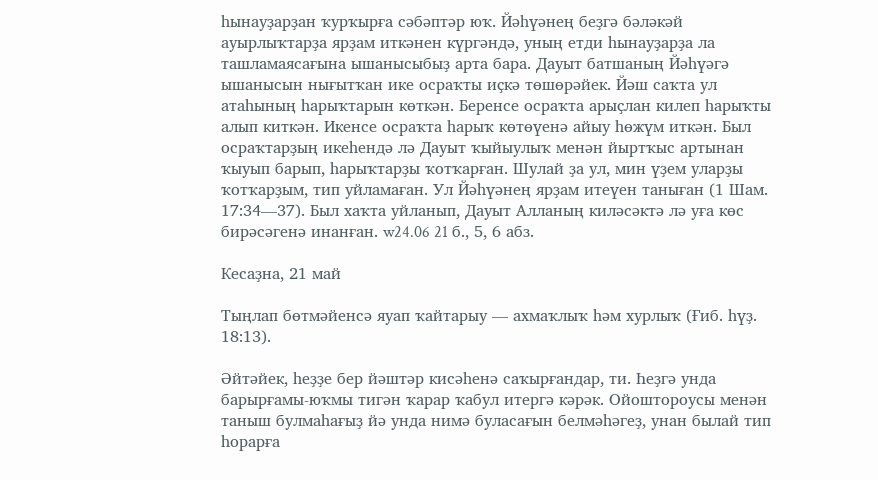һынауҙарҙан ҡурҡырға сәбәптәр юҡ. Йәһүәнең беҙгә бәләкәй ауырлыҡтарҙа ярҙам иткәнен күргәндә, уның етди һынауҙарҙа ла ташламаясағына ышанысыбыҙ арта бара. Дауыт батшаның Йәһүәгә ышанысын нығытҡан ике осраҡты иҫкә төшөрәйек. Йәш саҡта ул атаһының һарыҡтарын көткән. Беренсе осраҡта арыҫлан килеп һарыҡты алып киткән. Икенсе осраҡта һарыҡ көтөүенә айыу һөжүм иткән. Был осраҡтарҙың икеһендә лә Дауыт ҡыйыулыҡ менән йыртҡыс артынан ҡыуып барып, һарыҡтарҙы ҡотҡарған. Шулай ҙа ул, мин үҙем уларҙы ҡотҡарҙым, тип уйламаған. Ул Йәһүәнең ярҙам итеүен таныған (1 Шам. 17:34—37). Был хаҡта уйланып, Дауыт Алланың киләсәктә лә уға көс бирәсәгенә инанған. w24.06 21 б., 5, 6 абз.

Кесаҙна, 21 май

Тыңлап бөтмәйенсә яуап ҡайтарыу — ахмаҡлыҡ һәм хурлыҡ (Ғиб. һүҙ. 18:13).

Әйтәйек, һеҙҙе бер йәштәр кисәһенә саҡырғандар, ти. Һеҙгә унда барырғамы-юҡмы тигән ҡарар ҡабул итергә кәрәк. Ойоштороусы менән таныш булмаһағыҙ йә унда нимә буласағын белмәһәгеҙ, унан былай тип һорарға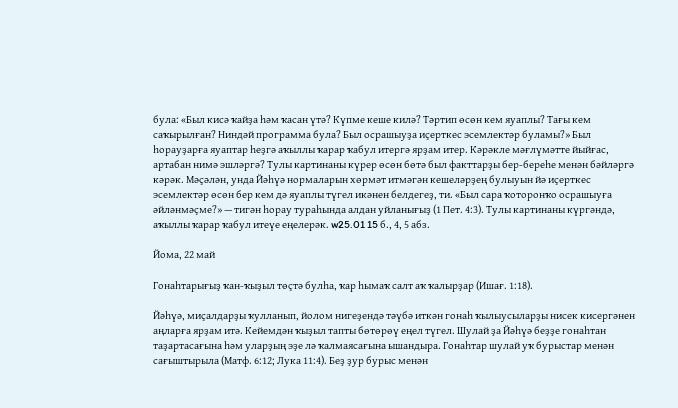була: «Был кисә ҡайҙа һәм ҡасан үтә? Күпме кеше килә? Тәртип өсөн кем яуаплы? Тағы кем саҡырылған? Ниндәй программа була? Был осрашыуҙа иҫерткес эсемлектәр буламы?» Был һорауҙарға яуаптар һеҙгә аҡыллы ҡарар ҡабул итергә ярҙам итер. Кәрәкле мәғлүмәтте йыйғас, артабан нимә эшләргә? Тулы картинаны күрер өсөн бөтә был факттарҙы бер-береһе менән бәйләргә кәрәк. Мәҫәлән, унда Йәһүә нормаларын хөрмәт итмәгән кешеләрҙең булыуын йә иҫерткес эсемлектәр өсөн бер кем дә яуаплы түгел икәнен белдегеҙ, ти. «Был сара ҡоторонҡо осрашыуға әйләнмәҫме?» — тигән һорау тураһында алдан уйланығыҙ (1 Пет. 4:3). Тулы картинаны күргәндә, аҡыллы ҡарар ҡабул итеүе еңелерәк. w25.01 15 б., 4, 5 абз.

Йома, 22 май

Гонаһтарығыҙ ҡан-ҡыҙыл төҫтә булһа, ҡар һымаҡ салт аҡ ҡалырҙар (Ишағ. 1:18).

Йәһүә, миҫалдарҙы ҡулланып, йолом нигеҙендә тәүбә иткән гонаһ ҡылыусыларҙы нисек кисергәнен аңларға ярҙам итә. Кейемдән ҡыҙыл тапты бөтөрөү еңел түгел. Шулай ҙа Йәһүә беҙҙе гонаһтан таҙартасағына һәм уларҙың эҙе лә ҡалмаясағына ышандыра. Гонаһтар шулай уҡ бурыстар менән сағыштырыла (Матф. 6:12; Лука 11:4). Беҙ ҙур бурыс менән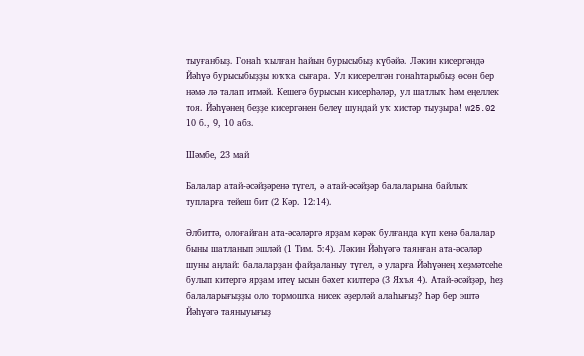тыуғанбыҙ. Гонаһ ҡылған һайын бурысыбыҙ күбәйә. Ләкин кисергәндә Йәһүә бурысыбыҙҙы юҡҡа сығара. Ул кисерелгән гонаһтарыбыҙ өсөн бер нәмә лә талап итмәй. Кешегә бурысын кисерһәләр, ул шатлыҡ һәм еңеллек тоя. Йәһүәнең беҙҙе кисергәнен белеү шундай уҡ хистәр тыуҙыра! w25.02 10 б., 9, 10 абз.

Шәмбе, 23 май

Балалар атай-әсәйҙәренә түгел, ә атай-әсәйҙәр балаларына байлыҡ тупларға тейеш бит (2 Кәр. 12:14).

Әлбиттә, олоғайған ата-әсәләргә ярҙам кәрәк булғанда күп кенә балалар быны шатланып эшләй (1 Тим. 5:4). Ләкин Йәһүәгә таянған ата-әсәләр шуны аңлай: балаларҙан файҙаланыу түгел, ә уларға Йәһүәнең хеҙмәтсеһе булып китергә ярҙам итеү ысын бәхет килтерә (3 Яхъя 4). Атай-әсәйҙәр, һеҙ балаларығыҙҙы оло тормошҡа нисек әҙерләй алаһығыҙ? Һәр бер эштә Йәһүәгә таяныуығыҙ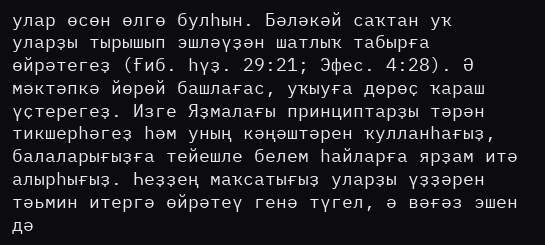улар өсөн өлгө булһын. Бәләкәй саҡтан уҡ уларҙы тырышып эшләүҙән шатлыҡ табырға өйрәтегеҙ (Ғиб. һүҙ. 29:21; Эфес. 4:28). Ә мәктәпкә йөрөй башлағас, уҡыуға дөрөҫ ҡараш үҫтерегеҙ. Изге Яҙмалағы принциптарҙы тәрән тикшерһәгеҙ һәм уның кәңәштәрен ҡулланһағыҙ, балаларығыҙға тейешле белем һайларға ярҙам итә алырһығыҙ. Һеҙҙең маҡсатығыҙ уларҙы үҙҙәрен тәьмин итергә өйрәтеү генә түгел, ә вәғәз эшен дә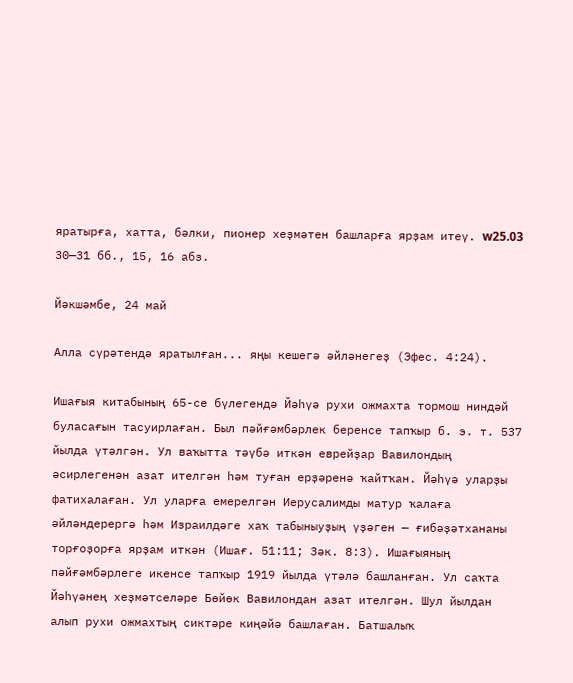яратырға, хатта, бәлки, пионер хеҙмәтен башларға ярҙам итеү. w25.03 30—31 бб., 15, 16 абз.

Йәкшәмбе, 24 май

Алла сүрәтендә яратылған... яңы кешегә әйләнегеҙ (Эфес. 4:24).

Ишағыя китабының 65-се бүлегендә Йәһүә рухи ожмахта тормош ниндәй буласағын тасуирлаған. Был пәйғәмбәрлек беренсе тапҡыр б. э. т. 537 йылда үтәлгән. Ул ваҡытта тәүбә иткән еврейҙар Вавилондың әсирлегенән азат ителгән һәм туған ерҙәренә ҡайтҡан. Йәһүә уларҙы фатихалаған. Ул уларға емерелгән Иерусалимды матур ҡалаға әйләндерергә һәм Израилдәге хаҡ табыныуҙың үҙәген — ғибәҙәтхананы торғоҙорға ярҙам иткән (Ишағ. 51:11; Зәк. 8:3). Ишағыяның пәйғәмбәрлеге икенсе тапҡыр 1919 йылда үтәлә башланған. Ул саҡта Йәһүәнең хеҙмәтселәре Бөйөк Вавилондан азат ителгән. Шул йылдан алып рухи ожмахтың сиктәре киңәйә башлаған. Батшалыҡ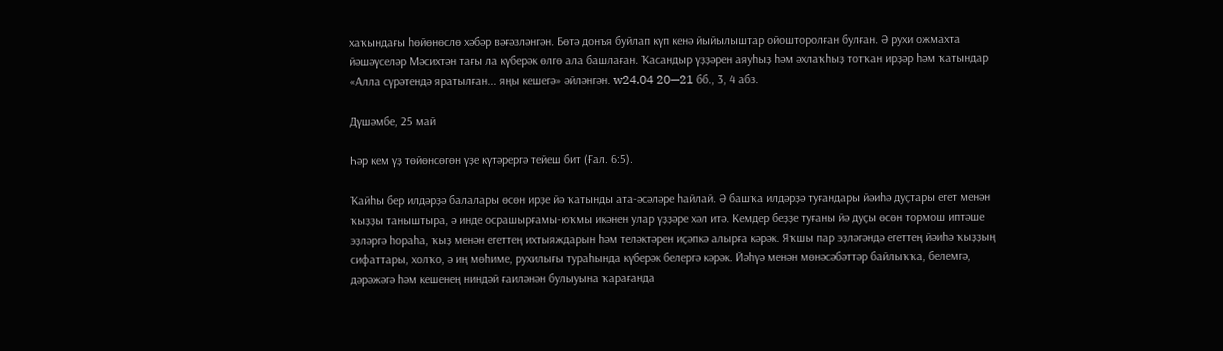хаҡындағы һөйөнөслө хәбәр вәғәзләнгән. Бөтә донъя буйлап күп кенә йыйылыштар ойошторолған булған. Ә рухи ожмахта йәшәүселәр Мәсихтән тағы ла күберәк өлгө ала башлаған. Ҡасандыр үҙҙәрен аяуһыҙ һәм әхлаҡһыҙ тотҡан ирҙәр һәм ҡатындар «Алла сүрәтендә яратылған... яңы кешегә» әйләнгән. w24.04 20—21 бб., 3, 4 абз.

Дүшәмбе, 25 май

Һәр кем үҙ төйөнсөгөн үҙе күтәрергә тейеш бит (Ғал. 6:5).

Ҡайһы бер илдәрҙә балалары өсөн ирҙе йә ҡатынды ата-әсәләре һайлай. Ә башҡа илдәрҙә туғандары йәиһә дуҫтары егет менән ҡыҙҙы таныштыра, ә инде осрашырғамы-юҡмы икәнен улар үҙҙәре хәл итә. Кемдер беҙҙе туғаны йә дуҫы өсөн тормош иптәше эҙләргә һораһа, ҡыҙ менән егеттең ихтыяждарын һәм теләктәрен иҫәпкә алырға кәрәк. Яҡшы пар эҙләгәндә егеттең йәиһә ҡыҙҙың сифаттары, холҡо, ә иң мөһиме, рухилығы тураһында күберәк белергә кәрәк. Йәһүә менән мөнәсәбәттәр байлыҡҡа, белемгә, дәрәжәгә һәм кешенең ниндәй ғаиләнән булыуына ҡарағанда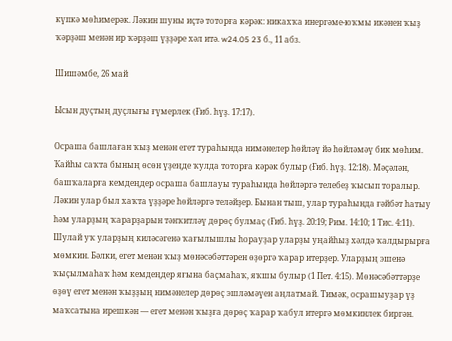күпкә мөһимерәк. Ләкин шуны иҫтә тоторға кәрәк: никахҡа инергәме-юҡмы икәнен ҡыҙ ҡәрҙәш менән ир ҡәрҙәш үҙҙәре хәл итә. w24.05 23 б., 11 абз.

Шишәмбе, 26 май

Ысын дуҫтың дуҫлығы ғүмерлек (Ғиб. һүҙ. 17:17).

Осраша башлаған ҡыҙ менән егет тураһында нимәнелер һөйләү йә һөйләмәү бик мөһим. Ҡайһы саҡта бының өсөн үҙеңде ҡулда тоторға кәрәк булыр (Ғиб. һүҙ. 12:18). Мәҫәлән, башҡаларға кемдеңдер осраша башлауы тураһында һөйләргә телебеҙ ҡысып торалыр. Ләкин улар был хаҡта үҙҙәре һөйләргә теләйҙер. Бынан тыш, улар тураһында ғәйбәт һатыу һәм уларҙың ҡарарҙарын тәнҡитләү дөрөҫ булмаҫ (Ғиб. һүҙ. 20:19; Рим. 14:10; 1 Тис. 4:11). Шулай уҡ уларҙың киләсәгенә ҡағылышлы һорауҙар уларҙы уңайһыҙ хәлдә ҡалдырырға мөмкин. Бәлки, егет менән ҡыҙ мөнәсәбәттәрен өҙөргә ҡарар итерҙер. Уларҙың эшенә ҡыҫылмаһаҡ һәм кемдеңдер яғына баҫмаһаҡ, яҡшы булыр (1 Пет. 4:15). Мөнәсәбәттәрҙе өҙөү егет менән ҡыҙҙың нимәнелер дөрөҫ эшләмәүен аңлатмай. Тимәк, осрашыуҙар үҙ маҡсатына ирешкән — егет менән ҡыҙға дөрөҫ ҡарар ҡабул итергә мөмкинлек биргән.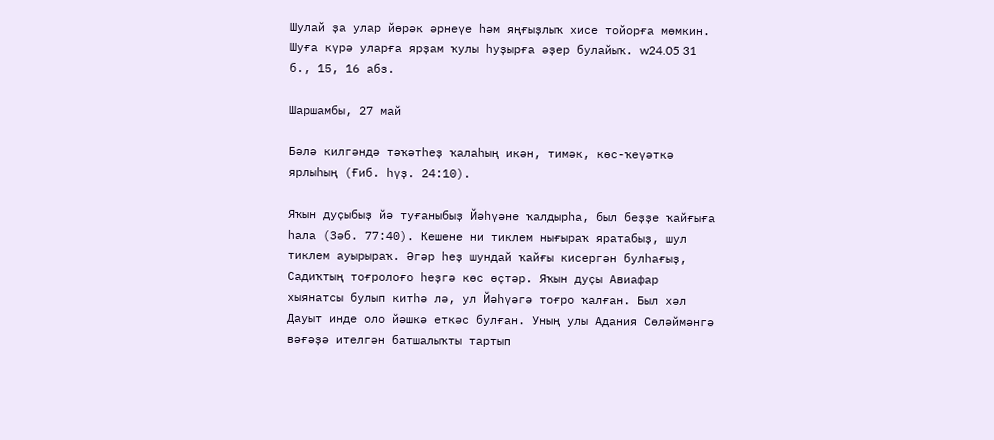Шулай ҙа улар йөрәк әрнеүе һәм яңғыҙлыҡ хисе тойорға мөмкин. Шуға күрә уларға ярҙам ҡулы һуҙырға әҙер булайыҡ. w24.05 31 б., 15, 16 абз.

Шаршамбы, 27 май

Бәлә килгәндә тәҡәтһеҙ ҡалаһың икән, тимәк, көс-ҡеүәткә ярлыһың (Ғиб. һүҙ. 24:10).

Яҡын дуҫыбыҙ йә туғаныбыҙ Йәһүәне ҡалдырһа, был беҙҙе ҡайғыға һала (Зәб. 77:40). Кешене ни тиклем нығыраҡ яратабыҙ, шул тиклем ауырыраҡ. Әгәр һеҙ шундай ҡайғы кисергән булһағыҙ, Садиҡтың тоғролоғо һеҙгә көс өҫтәр. Яҡын дуҫы Авиафар хыянатсы булып китһә лә, ул Йәһүәгә тоғро ҡалған. Был хәл Дауыт инде оло йәшкә еткәс булған. Уның улы Адания Сөләймәнгә вәғәҙә ителгән батшалыҡты тартып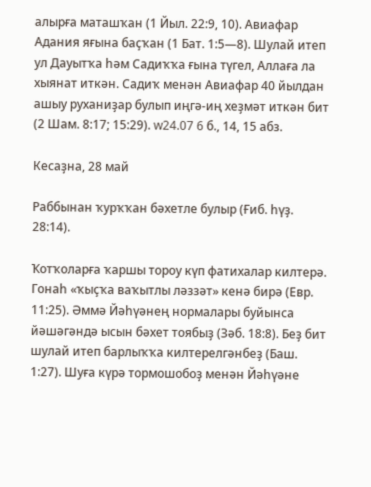алырға маташҡан (1 Йыл. 22:9, 10). Авиафар Адания яғына баҫҡан (1 Бат. 1:5—8). Шулай итеп ул Дауытҡа һәм Садиҡҡа ғына түгел, Аллаға ла хыянат иткән. Садиҡ менән Авиафар 40 йылдан ашыу руханиҙар булып иңгә-иң хеҙмәт иткән бит (2 Шам. 8:17; 15:29). w24.07 6 б., 14, 15 абз.

Кесаҙна, 28 май

Раббынан ҡурҡҡан бәхетле булыр (Ғиб. һүҙ. 28:14).

Ҡотҡоларға ҡаршы тороу күп фатихалар килтерә. Гонаһ «ҡыҫҡа ваҡытлы ләззәт» кенә бирә (Евр. 11:25). Әммә Йәһүәнең нормалары буйынса йәшәгәндә ысын бәхет тоябыҙ (Зәб. 18:8). Беҙ бит шулай итеп барлыҡҡа килтерелгәнбеҙ (Баш. 1:27). Шуға күрә тормошобоҙ менән Йәһүәне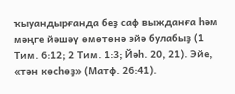ҡыуандырғанда беҙ саф выжданға һәм мәңге йәшәү өмөтөнә эйә булабыҙ (1 Тим. 6:12; 2 Тим. 1:3; Йәһ. 20, 21). Эйе, «тән көсһөҙ» (Матф. 26:41).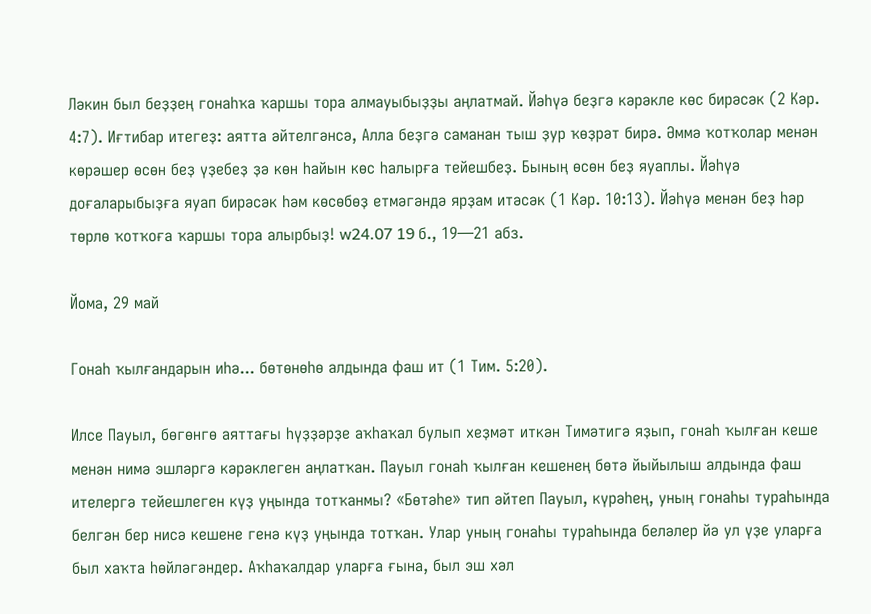Ләкин был беҙҙең гонаһҡа ҡаршы тора алмауыбыҙҙы аңлатмай. Йәһүә беҙгә кәрәкле көс бирәсәк (2 Кәр. 4:7). Иғтибар итегеҙ: аятта әйтелгәнсә, Алла беҙгә саманан тыш ҙур ҡөҙрәт бирә. Әммә ҡотҡолар менән көрәшер өсөн беҙ үҙебеҙ ҙә көн һайын көс һалырға тейешбеҙ. Бының өсөн беҙ яуаплы. Йәһүә доғаларыбыҙға яуап бирәсәк һәм көсөбөҙ етмәгәндә ярҙам итәсәк (1 Кәр. 10:13). Йәһүә менән беҙ һәр төрлө ҡотҡоға ҡаршы тора алырбыҙ! w24.07 19 б., 19—21 абз.

Йома, 29 май

Гонаһ ҡылғандарын иһә... бөтөнөһө алдында фаш ит (1 Тим. 5:20).

Илсе Пауыл, бөгөнгө аяттағы һүҙҙәрҙе аҡһаҡал булып хеҙмәт иткән Тимәтигә яҙып, гонаһ ҡылған кеше менән нимә эшләргә кәрәклеген аңлатҡан. Пауыл гонаһ ҡылған кешенең бөтә йыйылыш алдында фаш ителергә тейешлеген күҙ уңында тотҡанмы? «Бөтәһе» тип әйтеп Пауыл, күрәһең, уның гонаһы тураһында белгән бер нисә кешене генә күҙ уңында тотҡан. Улар уның гонаһы тураһында беләлер йә ул үҙе уларға был хаҡта һөйләгәндер. Аҡһаҡалдар уларға ғына, был эш хәл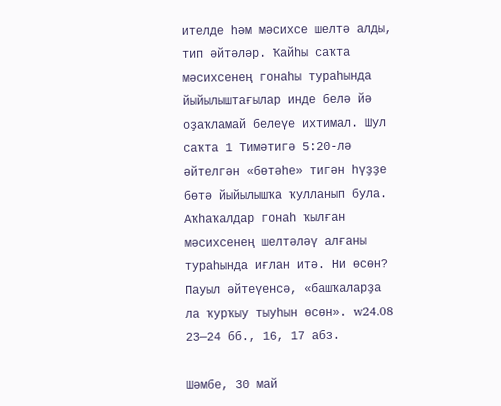ителде һәм мәсихсе шелтә алды, тип әйтәләр. Ҡайһы саҡта мәсихсенең гонаһы тураһында йыйылыштағылар инде белә йә оҙаҡламай белеүе ихтимал. Шул саҡта 1 Тимәтигә 5:20-лә әйтелгән «бөтәһе» тигән һүҙҙе бөтә йыйылышҡа ҡулланып була. Аҡһаҡалдар гонаһ ҡылған мәсихсенең шелтәләү алғаны тураһында иғлан итә. Ни өсөн? Пауыл әйтеүенсә, «башҡаларҙа ла ҡурҡыу тыуһын өсөн». w24.08 23—24 бб., 16, 17 абз.

Шәмбе, 30 май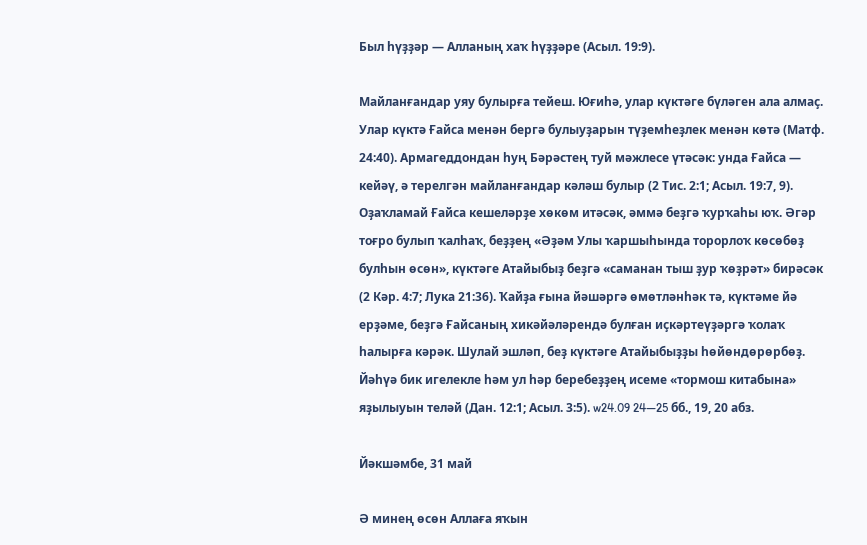Был һүҙҙәр — Алланың хаҡ һүҙҙәре (Асыл. 19:9).

Майланғандар уяу булырға тейеш. Юғиһә, улар күктәге бүләген ала алмаҫ. Улар күктә Ғайса менән бергә булыуҙарын түҙемһеҙлек менән көтә (Матф. 24:40). Армагеддондан һуң Бәрәстең туй мәжлесе үтәсәк: унда Ғайса — кейәү, ә терелгән майланғандар кәләш булыр (2 Тис. 2:1; Асыл. 19:7, 9). Оҙаҡламай Ғайса кешеләрҙе хөкөм итәсәк, әммә беҙгә ҡурҡаһы юҡ. Әгәр тоғро булып ҡалһаҡ, беҙҙең «Әҙәм Улы ҡаршыһында торорлоҡ көсөбөҙ булһын өсөн», күктәге Атайыбыҙ беҙгә «саманан тыш ҙур ҡөҙрәт» бирәсәк (2 Кәр. 4:7; Лука 21:36). Ҡайҙа ғына йәшәргә өмөтләнһәк тә, күктәме йә ерҙәме, беҙгә Ғайсаның хикәйәләрендә булған иҫкәртеүҙәргә ҡолаҡ һалырға кәрәк. Шулай эшләп, беҙ күктәге Атайыбыҙҙы һөйөндөрөрбөҙ. Йәһүә бик игелекле һәм ул һәр беребеҙҙең исеме «тормош китабына» яҙылыуын теләй (Дан. 12:1; Асыл. 3:5). w24.09 24—25 бб., 19, 20 абз.

Йәкшәмбе, 31 май

Ә минең өсөн Аллаға яҡын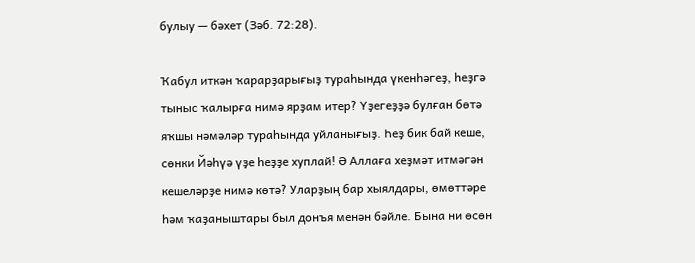булыу — бәхет (Зәб. 72:28).

Ҡабул иткән ҡарарҙарығыҙ тураһында үкенһәгеҙ, һеҙгә тыныс ҡалырға нимә ярҙам итер? Үҙегеҙҙә булған бөтә яҡшы нәмәләр тураһында уйланығыҙ. Һеҙ бик бай кеше, сөнки Йәһүә үҙе һеҙҙе хуплай! Ә Аллаға хеҙмәт итмәгән кешеләрҙе нимә көтә? Уларҙың бар хыялдары, өмөттәре һәм ҡаҙаныштары был донъя менән бәйле. Бына ни өсөн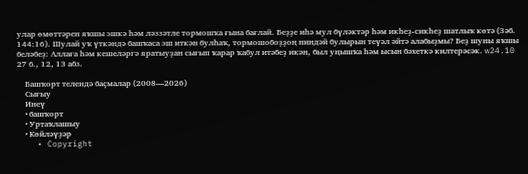улар өмөттәрен яҡшы эшкә һәм ләззәтле тормошҡа ғына бағлай. Беҙҙе иһә мул бүләктәр һәм икһеҙ-сикһеҙ шатлыҡ көтә (Зәб. 144:16). Шулай уҡ үткәндә башҡаса эш иткән булһаҡ, тормошобоҙҙоң ниндәй булырын теүәл әйтә алабыҙмы? Беҙ шуны яҡшы беләбеҙ: Аллаға һәм кешеләргә яратыуҙан сығып ҡарар ҡабул итәбеҙ икән, был уңышҡа һәм ысын бәхеткә килтерәсәк. w24.10 27 б., 12, 13 абз.

    Башҡорт телендә баҫмалар (2008—2026)
    Сығыу
    Инеү
    • башҡорт
    • Уртаҡлашыу
    • Көйләүҙәр
    • Copyright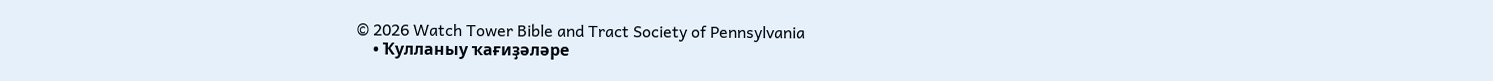© 2026 Watch Tower Bible and Tract Society of Pennsylvania
    • Ҡулланыу ҡағиҙәләре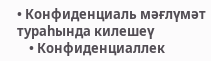• Конфиденциаль мәғлүмәт тураһында килешеү
    • Конфиденциаллек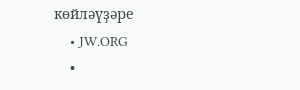көйләүҙәре
    • JW.ORG
    •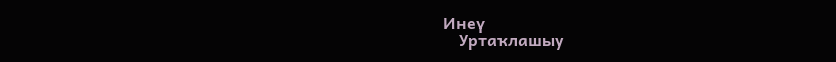Инеү
    Уртаҡлашыу